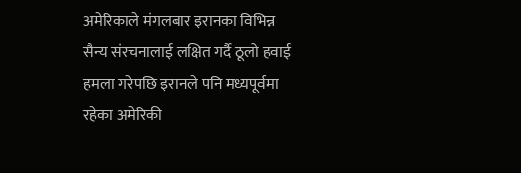अमेरिकाले मंगलबार इरानका विभिन्न सैन्य संरचनालाई लक्षित गर्दै ठूलो हवाई हमला गरेपछि इरानले पनि मध्यपूर्वमा रहेका अमेरिकी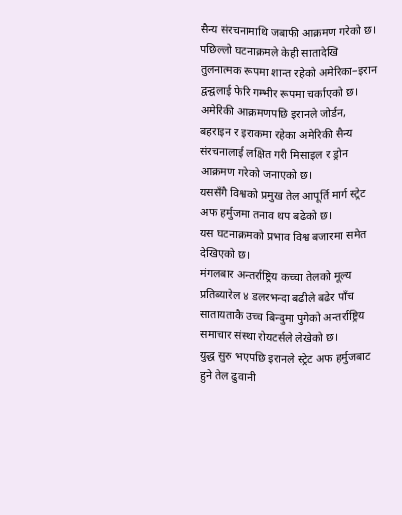सैन्य संरचनामाथि जबाफी आक्रमण गरेको छ।
पछिल्लो घटनाक्रमले केही सातादेखि तुलनात्मक रूपमा शान्त रहेको अमेरिका–इरान द्वन्द्वलाई फेरि गम्भीर रूपमा चर्काएको छ।
अमेरिकी आक्रमणपछि इरानले जोर्डन, बहराइन र इराकमा रहेका अमेरिकी सैन्य संरचनालाई लक्षित गरी मिसाइल र ड्रोन आक्रमण गरेको जनाएको छ।
यससँगै विश्वको प्रमुख तेल आपूर्ति मार्ग स्ट्रेट अफ हर्मुजमा तनाव थप बढेको छ।
यस घटनाक्रमको प्रभाव विश्व बजारमा समेत देखिएको छ।
मंगलबार अन्तर्राष्ट्रिय कच्चा तेलको मूल्य प्रतिब्यारेल ४ डलरभन्दा बढीले बढेर पाँच सातायताकै उच्च बिन्दुमा पुगेको अन्तर्राष्ट्रिय समाचार संस्था रोयटर्सले लेखेको छ।
युद्ध सुरु भएपछि इरानले स्ट्रेट अफ हर्मुजबाट हुने तेल ढुवानी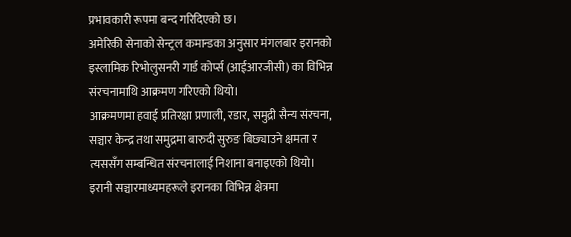प्रभावकारी रूपमा बन्द गरिदिएको छ।
अमेरिकी सेनाको सेन्ट्रल कमान्डका अनुसार मंगलबार इरानको इस्लामिक रिभोलुसनरी गार्ड कोर्प्स (आईआरजीसी) का विभिन्न संरचनामाथि आक्रमण गरिएको थियो।
आक्रमणमा हवाई प्रतिरक्षा प्रणाली, रडार, समुद्री सैन्य संरचना, सञ्चार केन्द्र तथा समुद्रमा बारुदी सुरुङ बिछ्याउने क्षमता र त्यससँग सम्बन्धित संरचनालाई निशाना बनाइएको थियो।
इरानी सञ्चारमाध्यमहरूले इरानका विभिन्न क्षेत्रमा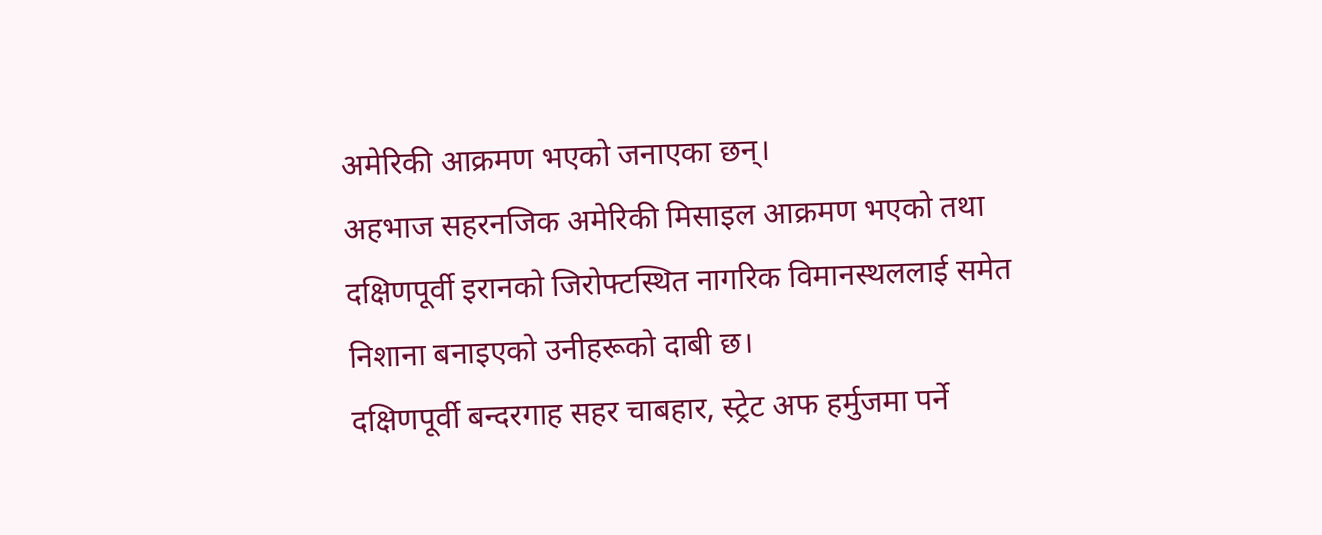अमेरिकी आक्रमण भएको जनाएका छन्।
अहभाज सहरनजिक अमेरिकी मिसाइल आक्रमण भएको तथा दक्षिणपूर्वी इरानको जिरोफ्टस्थित नागरिक विमानस्थललाई समेत निशाना बनाइएको उनीहरूको दाबी छ।
दक्षिणपूर्वी बन्दरगाह सहर चाबहार, स्ट्रेट अफ हर्मुजमा पर्ने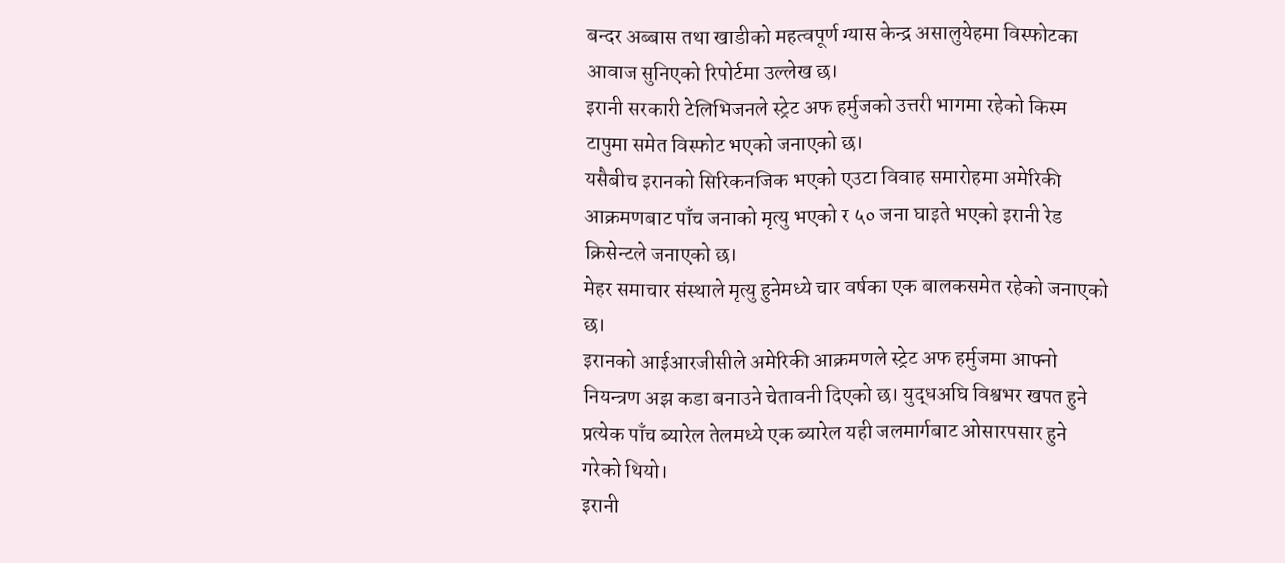बन्दर अब्बास तथा खाडीको महत्वपूर्ण ग्यास केन्द्र असालुयेहमा विस्फोटका आवाज सुनिएको रिपोर्टमा उल्लेख छ।
इरानी सरकारी टेलिभिजनले स्ट्रेट अफ हर्मुजको उत्तरी भागमा रहेको किस्म टापुमा समेत विस्फोट भएको जनाएको छ।
यसैबीच इरानको सिरिकनजिक भएको एउटा विवाह समारोहमा अमेरिकी आक्रमणबाट पाँच जनाको मृत्यु भएको र ५० जना घाइते भएको इरानी रेड क्रिसेन्टले जनाएको छ।
मेहर समाचार संस्थाले मृत्यु हुनेमध्ये चार वर्षका एक बालकसमेत रहेको जनाएको छ।
इरानको आईआरजीसीले अमेरिकी आक्रमणले स्ट्रेट अफ हर्मुजमा आफ्नो नियन्त्रण अझ कडा बनाउने चेतावनी दिएको छ। युद्धअघि विश्वभर खपत हुने प्रत्येक पाँच ब्यारेल तेलमध्ये एक ब्यारेल यही जलमार्गबाट ओसारपसार हुने गरेको थियो।
इरानी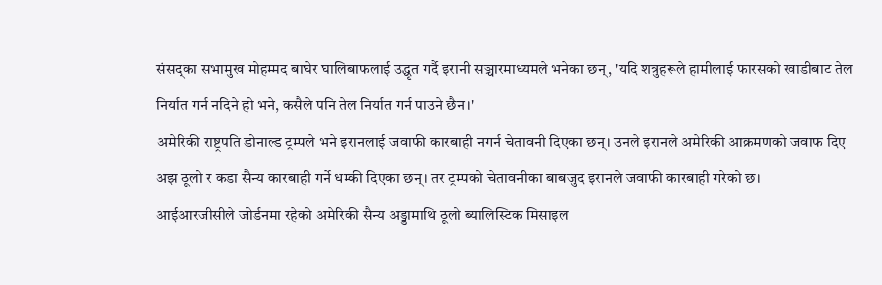संसद्का सभामुख मोहम्मद बाघेर घालिबाफलाई उद्धृत गर्दै इरानी सञ्चारमाध्यमले भनेका छन्, 'यदि शत्रुहरूले हामीलाई फारसको खाडीबाट तेल निर्यात गर्न नदिने हो भने, कसैले पनि तेल निर्यात गर्न पाउने छैन।'
अमेरिकी राष्ट्रपति डोनाल्ड ट्रम्पले भने इरानलाई जवाफी कारबाही नगर्न चेतावनी दिएका छन्। उनले इरानले अमेरिकी आक्रमणको जवाफ दिए अझ ठूलो र कडा सैन्य कारबाही गर्ने धम्की दिएका छन्। तर ट्रम्पको चेतावनीका बाबजुद इरानले जवाफी कारबाही गरेको छ।
आईआरजीसीले जोर्डनमा रहेको अमेरिकी सैन्य अड्डामाथि ठूलो ब्यालिस्टिक मिसाइल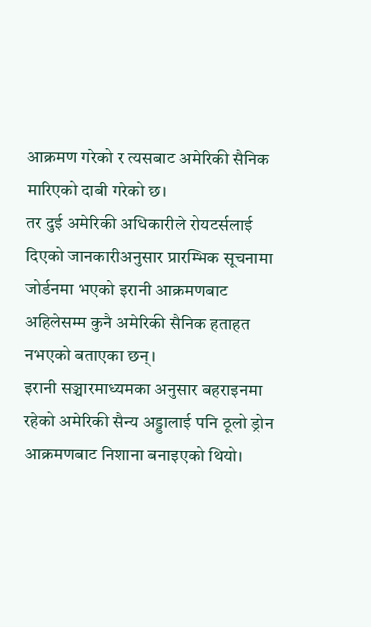आक्रमण गरेको र त्यसबाट अमेरिकी सैनिक मारिएको दाबी गरेको छ।
तर दुई अमेरिकी अधिकारीले रोयटर्सलाई दिएको जानकारीअनुसार प्रारम्भिक सूचनामा जोर्डनमा भएको इरानी आक्रमणबाट अहिलेसम्म कुनै अमेरिकी सैनिक हताहत नभएको बताएका छन्।
इरानी सञ्चारमाध्यमका अनुसार बहराइनमा रहेको अमेरिकी सैन्य अड्डालाई पनि ठूलो ड्रोन आक्रमणबाट निशाना बनाइएको थियो।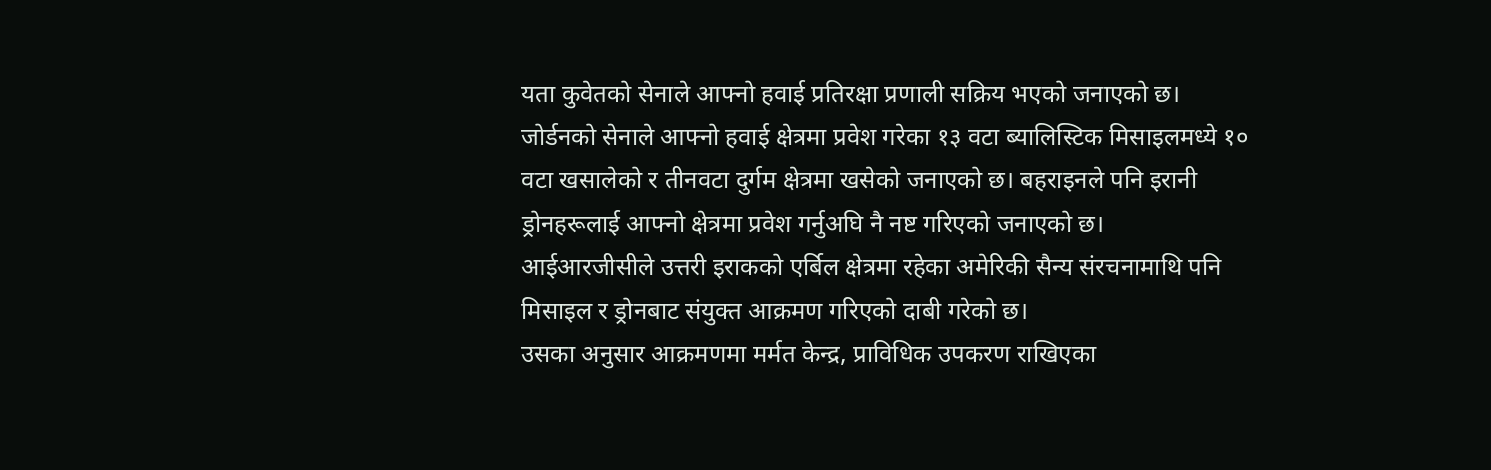यता कुवेतको सेनाले आफ्नो हवाई प्रतिरक्षा प्रणाली सक्रिय भएको जनाएको छ।
जोर्डनको सेनाले आफ्नो हवाई क्षेत्रमा प्रवेश गरेका १३ वटा ब्यालिस्टिक मिसाइलमध्ये १० वटा खसालेको र तीनवटा दुर्गम क्षेत्रमा खसेको जनाएको छ। बहराइनले पनि इरानी ड्रोनहरूलाई आफ्नो क्षेत्रमा प्रवेश गर्नुअघि नै नष्ट गरिएको जनाएको छ।
आईआरजीसीले उत्तरी इराकको एर्बिल क्षेत्रमा रहेका अमेरिकी सैन्य संरचनामाथि पनि मिसाइल र ड्रोनबाट संयुक्त आक्रमण गरिएको दाबी गरेको छ।
उसका अनुसार आक्रमणमा मर्मत केन्द्र, प्राविधिक उपकरण राखिएका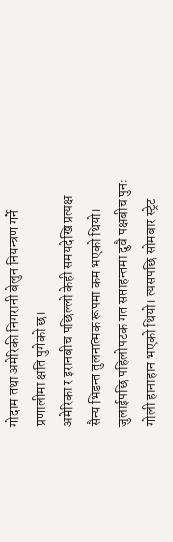गोदाम तथा अमेरिकी निगरानी बेलुन नियन्त्रण गर्ने प्रणालीमा क्षति पुगेको छ।
अमेरिका र इरानबीच पछिल्लो केही समयदेखि प्रत्यक्ष सैन्य भिडन्त तुलनात्मक रूपमा कम भएको थियो। जुलाईपछि पहिलोपटक गत सप्ताहन्तमा दुवै पक्षबीच पुनः गोली हानाहान भएको थियो। त्यसपछि सोमबार स्ट्रेट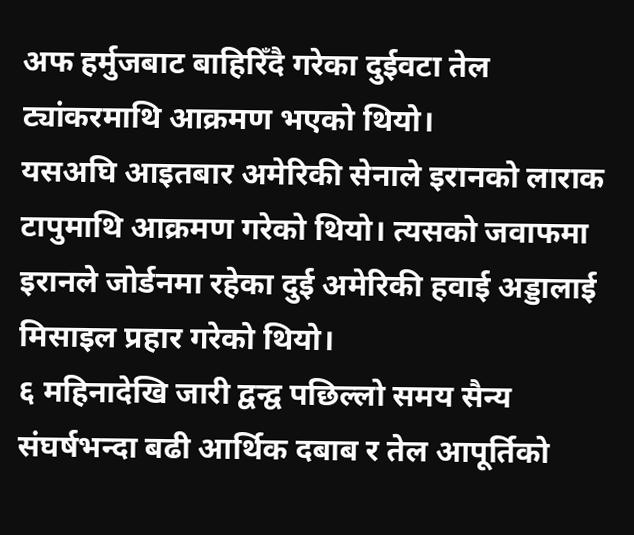अफ हर्मुजबाट बाहिरिँदै गरेका दुईवटा तेल ट्यांकरमाथि आक्रमण भएको थियो।
यसअघि आइतबार अमेरिकी सेनाले इरानको लाराक टापुमाथि आक्रमण गरेको थियो। त्यसको जवाफमा इरानले जोर्डनमा रहेका दुई अमेरिकी हवाई अड्डालाई मिसाइल प्रहार गरेको थियो।
६ महिनादेखि जारी द्वन्द्व पछिल्लो समय सैन्य संघर्षभन्दा बढी आर्थिक दबाब र तेल आपूर्तिको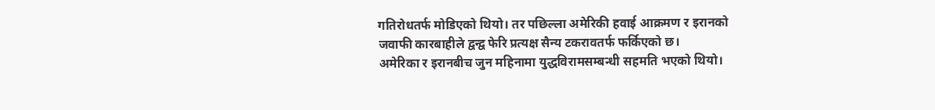गतिरोधतर्फ मोडिएको थियो। तर पछिल्ला अमेरिकी हवाई आक्रमण र इरानको जवाफी कारबाहीले द्वन्द्व फेरि प्रत्यक्ष सैन्य टकरावतर्फ फर्किएको छ।
अमेरिका र इरानबीच जुन महिनामा युद्धविरामसम्बन्धी सहमति भएको थियो।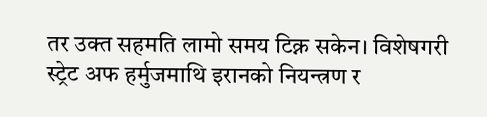तर उक्त सहमति लामो समय टिक्न सकेन। विशेषगरी स्ट्रेट अफ हर्मुजमाथि इरानको नियन्त्रण र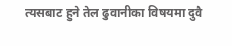त्यसबाट हुने तेल ढुवानीका विषयमा दुवै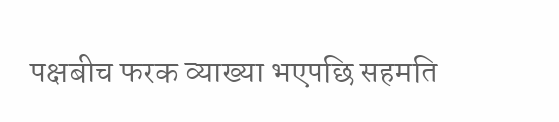पक्षबीच फरक व्याख्या भएपछि सहमति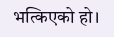भत्किएको हो।